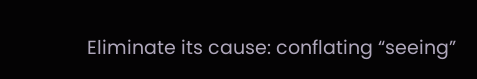Eliminate its cause: conflating “seeing”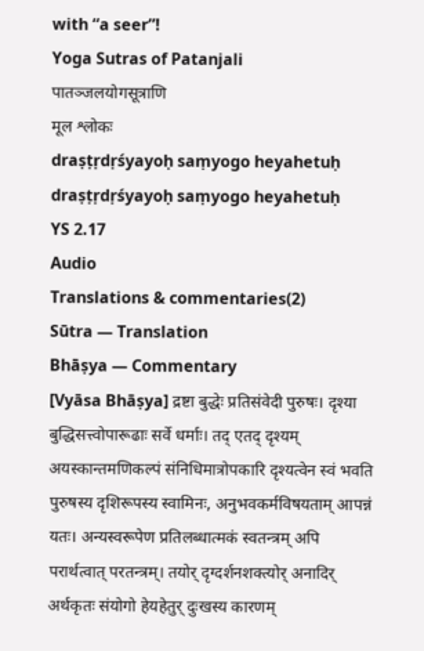with “a seer”!
Yoga Sutras of Patanjali
पातञ्जलयोगसूत्राणि
मूल श्लोकः
draṣṭṛdṛśyayoḥ saṃyogo heyahetuḥ
draṣṭṛdṛśyayoḥ saṃyogo heyahetuḥ
YS 2.17
Audio
Translations & commentaries(2)
Sūtra — Translation
Bhāṣya — Commentary
[Vyāsa Bhāṣya] द्रष्टा बुद्धेः प्रतिसंवेदी पुरुषः। दृश्या बुद्धिसत्त्वोपारूढाः सर्वे धर्माः। तद् एतद् दृश्यम् अयस्कान्तमणिकल्पं संनिधिमात्रोपकारि दृश्यत्वेन स्वं भवति पुरुषस्य दृशिरूपस्य स्वामिनः, अनुभवकर्मविषयताम् आपन्नं यतः। अन्यस्वरूपेण प्रतिलब्धात्मकं स्वतन्त्रम् अपि परार्थत्वात् परतन्त्रम्। तयोर् दृग्दर्शनशक्त्योर् अनादिर् अर्थकृतः संयोगो हेयहेतुर् दुःखस्य कारणम्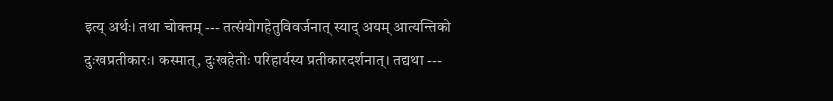इत्य् अर्थः। तथा चोक्तम् --- तत्संयोगहेतुविवर्जनात् स्याद् अयम् आत्यन्तिको दुःखप्रतीकारः। कस्मात्, दुःखहेतोः परिहार्यस्य प्रतीकारदर्शनात्। तद्यथा ---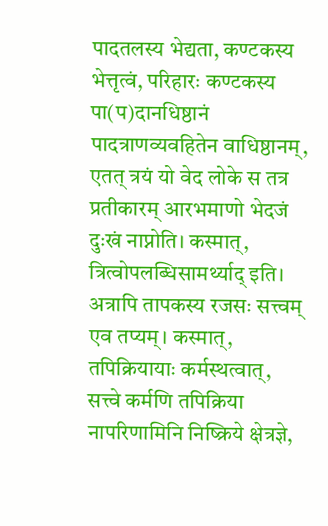पादतलस्य भेद्यता, कण्टकस्य भेत्तृत्वं, परिहारः कण्टकस्य पा(प)दानधिष्ठानं पादत्राणव्यवहितेन वाधिष्ठानम्, एतत् त्रयं यो वेद लोके स तत्र प्रतीकारम् आरभमाणो भेदजं दुःखं नाप्नोति। कस्मात्, त्रित्वोपलब्धिसामर्थ्याद् इति। अत्रापि तापकस्य रजसः सत्त्वम् एव तप्यम्। कस्मात्, तपिक्रियायाः कर्मस्थत्वात्, सत्त्वे कर्मणि तपिक्रिया नापरिणामिनि निष्क्रिये क्षेत्रज्ञे,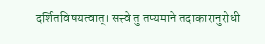दर्शितविषयत्वात्। सत्त्वे तु तप्यमाने तदाकारानुरोधी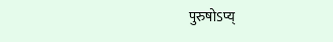पुरुषोऽप्य्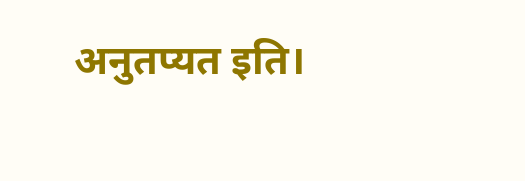अनुतप्यत इति।